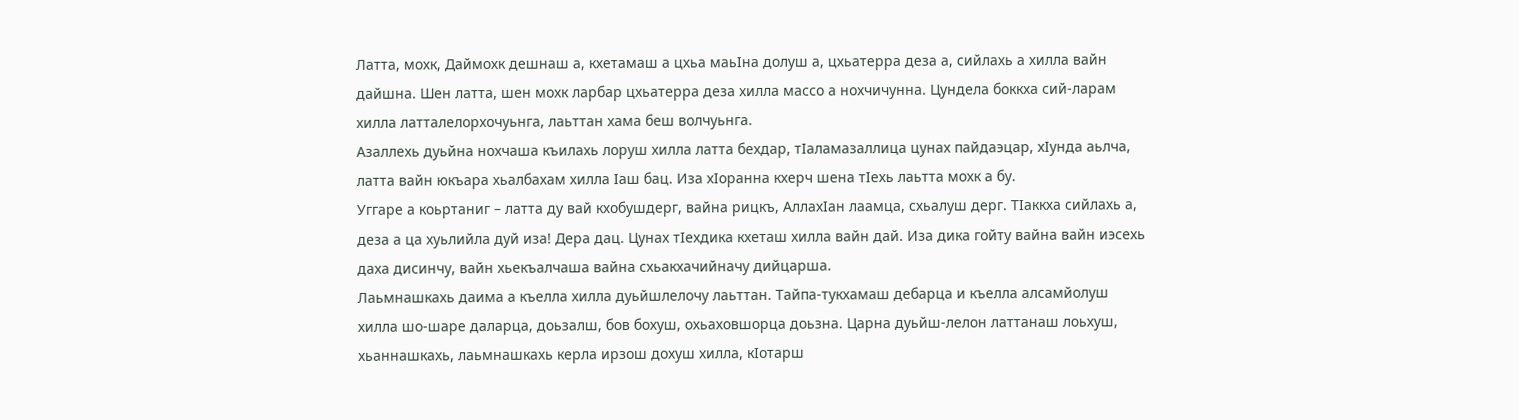Латта, мохк, Даймохк дешнаш а, кхетамаш а цхьа маьIна долуш а, цхьатерра деза а, сийлахь а хилла вайн дайшна. Шен латта, шен мохк ларбар цхьатерра деза хилла массо а нохчичунна. Цундела боккха сий-ларам хилла латталелорхочуьнга, лаьттан хама беш волчуьнга.
Азаллехь дуьйна нохчаша къилахь лоруш хилла латта бехдар, тIаламазаллица цунах пайдаэцар, хIунда аьлча, латта вайн юкъара хьалбахам хилла Iаш бац. Иза хIоранна кхерч шена тIехь лаьтта мохк а бу.
Уггаре а коьртаниг – латта ду вай кхобушдерг, вайна рицкъ, АллахIан лаамца, схьалуш дерг. ТIаккха сийлахь а, деза а ца хуьлийла дуй иза! Дера дац. Цунах тIехдика кхеташ хилла вайн дай. Иза дика гойту вайна вайн иэсехь даха дисинчу, вайн хьекъалчаша вайна схьакхачийначу дийцарша.
Лаьмнашкахь даима а къелла хилла дуьйшлелочу лаьттан. Тайпа-тукхамаш дебарца и къелла алсамйолуш хилла шо-шаре даларца, доьзалш, бов бохуш, охьаховшорца доьзна. Царна дуьйш-лелон латтанаш лоьхуш, хьаннашкахь, лаьмнашкахь керла ирзош дохуш хилла, кIотарш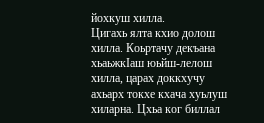йохкуш хилла.
Цигахь ялта кхио долош хилла. Коьртачу декъана хьаьжкIаш юьйш-лелош хилла, царах доккхучу ахьарх токхе кхача хуьлуш хиларна. Цхьа ког биллал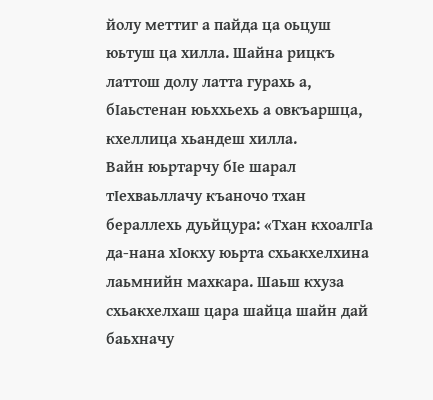йолу меттиг а пайда ца оьцуш юьтуш ца хилла. Шайна рицкъ латтош долу латта гурахь а, бIаьстенан юьххьехь а овкъаршца, кхеллица хьандеш хилла.
Вайн юьртарчу бIе шарал тIехваьллачу къаночо тхан бераллехь дуьйцура: «Тхан кхоалгIа да-нана хIокху юьрта схьакхелхина лаьмнийн махкара. Шаьш кхуза схьакхелхаш цара шайца шайн дай баьхначу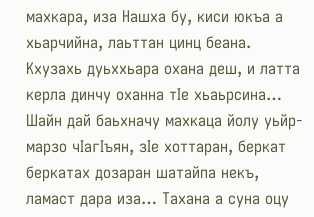махкара, иза Нашха бу, киси юкъа а хьарчийна, лаьттан цинц беана. Кхузахь дуьххьара охана деш, и латта керла динчу оханна тIе хьаьрсина… Шайн дай баьхначу махкаца йолу уьйр-марзо чIагIъян, зIе хоттаран, беркат беркатах дозаран шатайпа некъ, ламаст дара иза… Тахана а суна оцу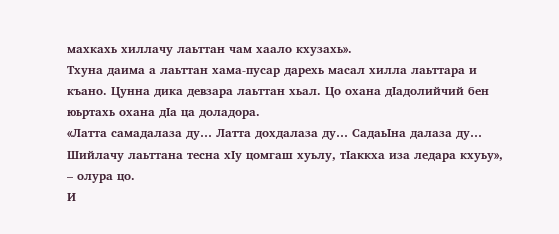махкахь хиллачу лаьттан чам хаало кхузахь».
Тхуна даима а лаьттан хама-пусар дарехь масал хилла лаьттара и къано. Цунна дика девзара лаьттан хьал. Цо охана дIадолийчий бен юьртахь охана дIа ца доладора.
«Латта самадалаза ду… Латта дохдалаза ду… СадаьIна далаза ду… Шийлачу лаьттана тесна хIу цомгаш хуьлу, тIаккха иза ледара кхуьу», – олура цо.
И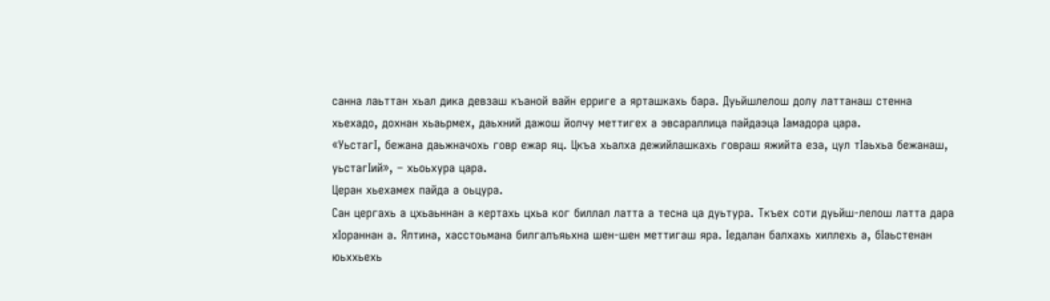санна лаьттан хьал дика девзаш къаной вайн ерриге а ярташкахь бара. Дуьйшлелош долу латтанаш стенна хьехадо, дохнан хьаьрмех, даьхний дажош йолчу меттигех а эвсараллица пайдаэца Iамадора цара.
«УьстагI, бежана даьжначохь говр ежар яц. Цкъа хьалха дежийлашкахь говраш яжийта еза, цул тIаьхьа бежанаш, уьстагIий», – хьоьхура цара.
Церан хьехамех пайда а оьцура.
Сан цергахь а цхьаьннан а кертахь цхьа ког биллал латта а тесна ца дуьтура. Ткъех соти дуьйш-лелош латта дара хIораннан а. Ялтина, хасстоьмана билгалъяьхна шен-шен меттигаш яра. Iедалан балхахь хиллехь а, бIаьстенан юьххьехь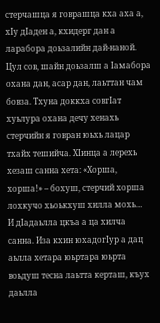стерчашца я говрашца кха аха а, хIу дIаден а, кхидерг дан а ларабора доьзалийн дай-наной.
Цул сов, шайн доьзалш а Iамабора охана дан, асар дан, лаьттан чам бовза. Тхуна доккха совгIат хуьлура охана дечу хенахь стерчийн я говран юьхь лацар тхайх тешийча. ХIинца а лерехь хезаш санна хета: «Хорша, хорша!» – бохуш, стерчий хорша лохкучо хьоькхуш хилла мохь…
И дIадаьлла цкъа а ца хилча санна. Иза кхин юхадогIур а дац аьлла хетара юьртара юьрта воьдуш тесна лаьтта керташ, къух даьлла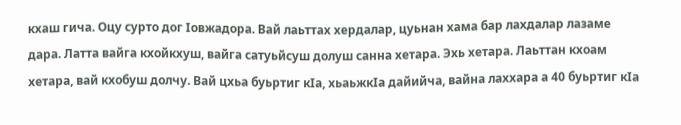кхаш гича. Оцу сурто дог Iовжадора. Вай лаьттах хердалар, цуьнан хама бар лахдалар лазаме дара. Латта вайга кхойкхуш, вайга сатуьйсуш долуш санна хетара. Эхь хетара. Лаьттан кхоам хетара, вай кхобуш долчу. Вай цхьа буьртиг кIа, хьаьжкIа дайийча, вайна лаххара а 40 буьртиг кIа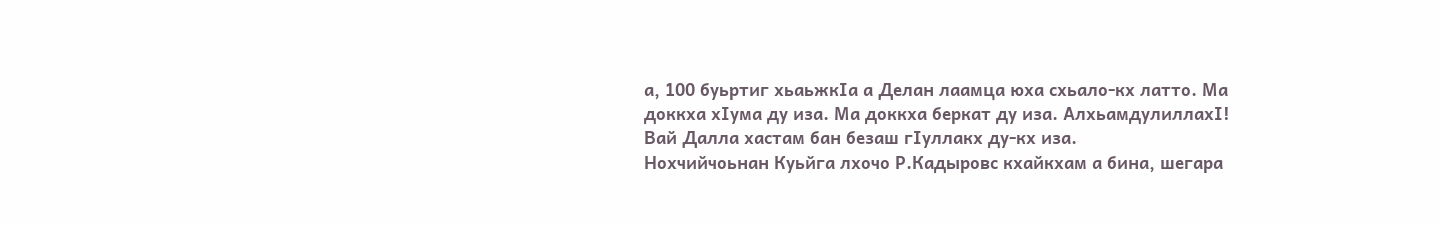а, 100 буьртиг хьаьжкIа а Делан лаамца юха схьало-кх латто. Ма доккха хIума ду иза. Ма доккха беркат ду иза. АлхьамдулиллахI!
Вай Далла хастам бан безаш гIуллакх ду-кх иза.
Нохчийчоьнан Куьйга лхочо Р.Кадыровс кхайкхам а бина, шегара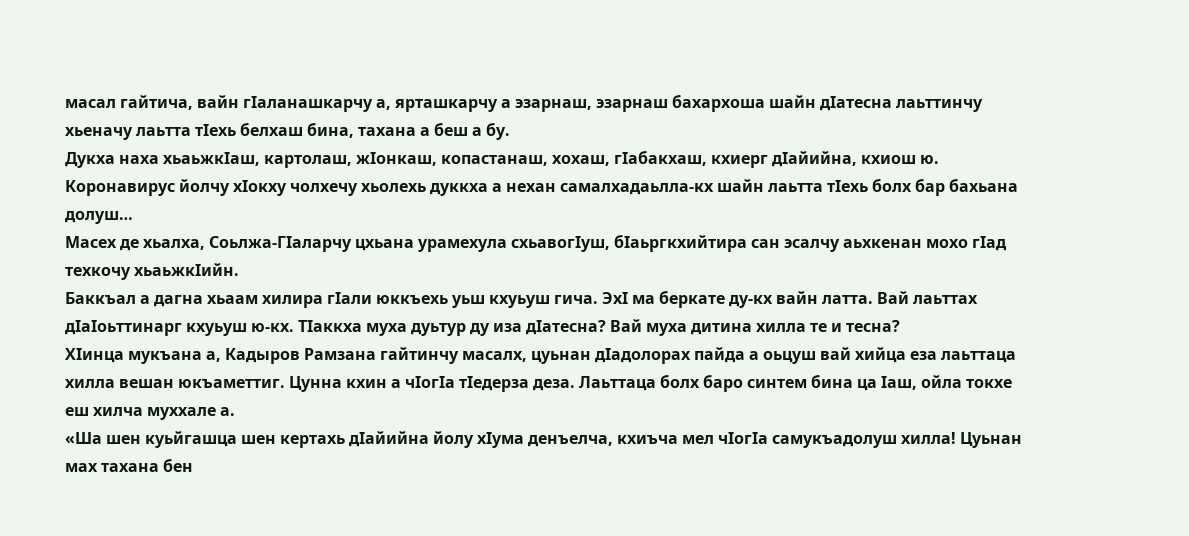масал гайтича, вайн гIаланашкарчу а, ярташкарчу а эзарнаш, эзарнаш бахархоша шайн дIатесна лаьттинчу хьеначу лаьтта тIехь белхаш бина, тахана а беш а бу.
Дукха наха хьаьжкIаш, картолаш, жIонкаш, копастанаш, хохаш, гIабакхаш, кхиерг дIайийна, кхиош ю. Коронавирус йолчу хIокху чолхечу хьолехь дуккха а нехан самалхадаьлла-кх шайн лаьтта тIехь болх бар бахьана долуш…
Масех де хьалха, Соьлжа-ГIаларчу цхьана урамехула схьавогIуш, бIаьргкхийтира сан эсалчу аьхкенан мохо гIад техкочу хьаьжкIийн.
Баккъал а дагна хьаам хилира гIали юккъехь уьш кхуьуш гича. ЭхI ма беркате ду-кх вайн латта. Вай лаьттах дIаIоьттинарг кхуьуш ю-кх. ТIаккха муха дуьтур ду иза дIатесна? Вай муха дитина хилла те и тесна?
ХIинца мукъана а, Кадыров Рамзана гайтинчу масалх, цуьнан дIадолорах пайда а оьцуш вай хийца еза лаьттаца хилла вешан юкъаметтиг. Цунна кхин а чIогIа тIедерза деза. Лаьттаца болх баро синтем бина ца Iаш, ойла токхе еш хилча муххале а.
«Ша шен куьйгашца шен кертахь дIайийна йолу хIума денъелча, кхиъча мел чIогIа самукъадолуш хилла! Цуьнан мах тахана бен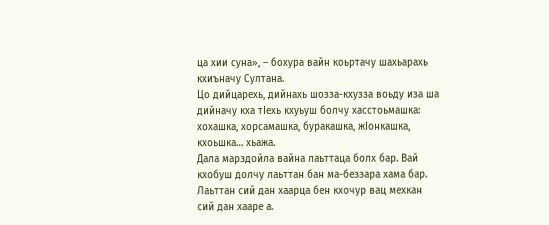ца хии суна», – бохура вайн коьртачу шахьарахь кхиъначу Султана.
Цо дийцарехь, дийнахь шозза-кхузза воьду иза ша дийначу кха тIехь кхуьуш болчу хасстоьмашка: хохашка, хорсамашка, буракашка, жIонкашка, кхоьшка… хьажа.
Дала марздойла вайна лаьттаца болх бар. Вай кхобуш долчу лаьттан бан ма-беззара хама бар. Лаьттан сий дан хаарца бен кхочур вац мехкан сий дан хааре а.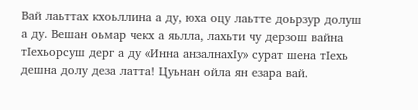Вай лаьттах кхоьллина а ду, юха оцу лаьтте доьрзур долуш а ду. Вешан оьмар чекх а яьлла, лахьти чу дерзош вайна тIехьорсуш дерг а ду «Инна анзалнахIу» сурат шена тIехь дешна долу деза латта! Цуьнан ойла ян езара вай.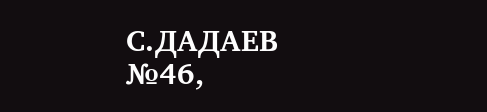С.ДАДАЕВ
№46,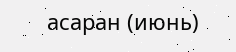асаран (июнь)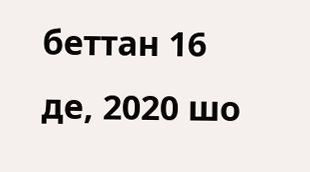беттан 16 де, 2020 шо